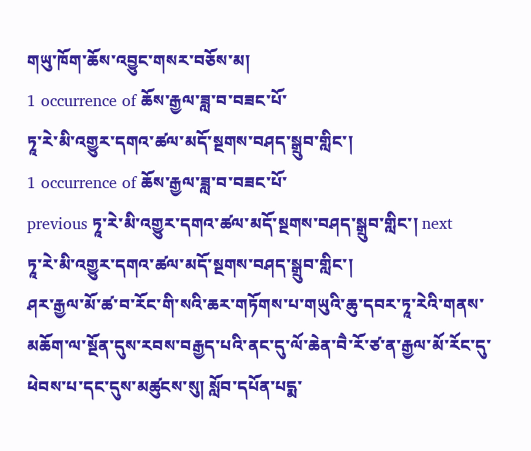གཡུ་ཁོག་ཆོས་འབྱུང་གསར་བཅོས་མ།
1 occurrence of ཆོས་རྒྱལ་ཟླ་བ་བཟང་པོ་
ཏཱ་རེ་མི་འགྱུར་དགའ་ཚལ་མདོ་སྔགས་བཤད་སྒྲུབ་གླིང་།
1 occurrence of ཆོས་རྒྱལ་ཟླ་བ་བཟང་པོ་
previous ཏཱ་རེ་མི་འགྱུར་དགའ་ཚལ་མདོ་སྔགས་བཤད་སྒྲུབ་གླིང་། next
ཏཱ་རེ་མི་འགྱུར་དགའ་ཚལ་མདོ་སྔགས་བཤད་སྒྲུབ་གླིང་།
ཤར་རྒྱལ་མོ་ཚ་བ་རོང་གི་སའི་ཆར་གཏོགས་པ་གཡུའི་ཆུ་དབར་ཏཱ་རེའི་གནས་མཆོག་ལ་སྔོན་དུས་རབས་བརྒྱད་པའི་ནང་དུ་ལོ་ཆེན་བཻ་རོ་ཙ་ན་རྒྱལ་མོ་རོང་དུ་ཕེབས་པ་དང་དུས་མཚུངས་སུ། སློབ་དཔོན་པདྨ་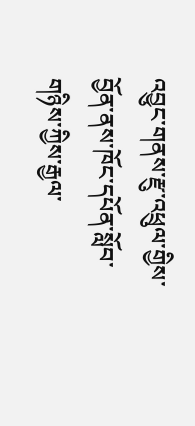འབྱུང་གནས་རྫུ་འཕྲུལ་གྱིས་བྱོན་ནས་ཁོང་དཔོན་སློབ་གཉིས་ཀྱིས་རྒྱལ་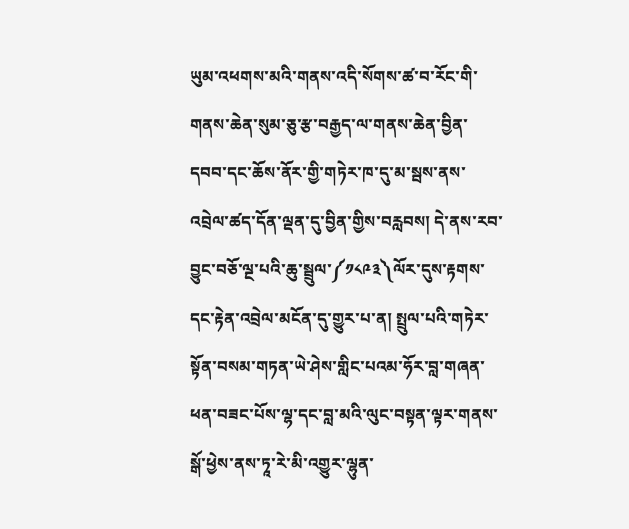ཡུམ་འཕགས་མའི་གནས་འདི་སོགས་ཚ་བ་རོང་གི་གནས་ཆེན་སུམ་ཅུ་རྩ་བརྒྱད་ལ་གནས་ཆེན་བྱིན་དབབ་དང་ཆོས་ནོར་གྱི་གཏེར་ཁ་དུ་མ་སྦས་ནས་འབྲེལ་ཚད་དོན་ལྡན་དུ་བྱིན་གྱིས་བརླབས། དེ་ནས་རབ་བྱུང་བཅོ་ལྔ་པའི་ཆུ་སྦྲུལ་༼༡༨༩༣༽ལོར་དུས་རྟགས་དང་རྟེན་འབྲེལ་མངོན་དུ་གྱུར་པ་ན། སྤྲུལ་པའི་གཏེར་སྟོན་བསམ་གཏན་ཡེ་ཤེས་གླིང་པའམ་ཧོར་བླ་གཞན་ཕན་བཟང་པོས་ལྷ་དང་བླ་མའི་ལུང་བསྟན་ལྟར་གནས་སྒོ་ཕྱེས་ནས་ཏཱ་རེ་མི་འགྱུར་ལྷུན་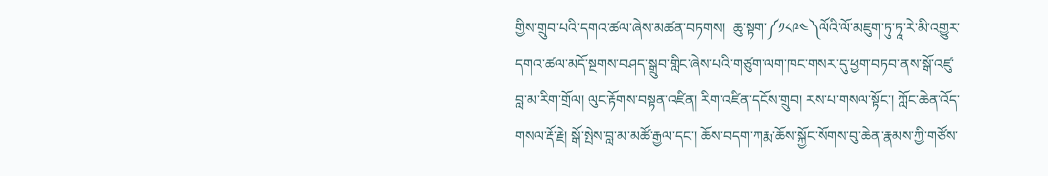གྱིས་གྲུབ་པའི་དགའ་ཚལ་ཞེས་མཚན་བཏགས།  ཆུ་སྟག་༼༡༨༩༤༽ལོའི་ལོ་མཇུག་ཏུ་ཏཱ་རེ་མི་འགྱུར་དགའ་ཚལ་མདོ་སྔགས་བཤད་སྒྲུབ་གླིང་ཞེས་པའི་གཙུག་ལག་ཁང་གསར་དུ་ཕྱག་བཏབ་ནས་སྒོ་འཛུ་བླ་མ་རིག་གྲོལ། ལུང་རྟོགས་བསྟན་འཛིན། རིག་འཛིན་དངོས་གྲུབ། རས་པ་གསལ་སྟོང་། ཀློང་ཆེན་འོད་གསལ་རྡོ་རྗེ། སྒོ་སྤེས་བླ་མ་མཚོ་རྒྱལ་དང་། ཆོས་བདག་ཀརྨ་ཆོས་སྐྱོང་སོགས་བུ་ཆེན་རྣམས་ཀྱི་གཙོས་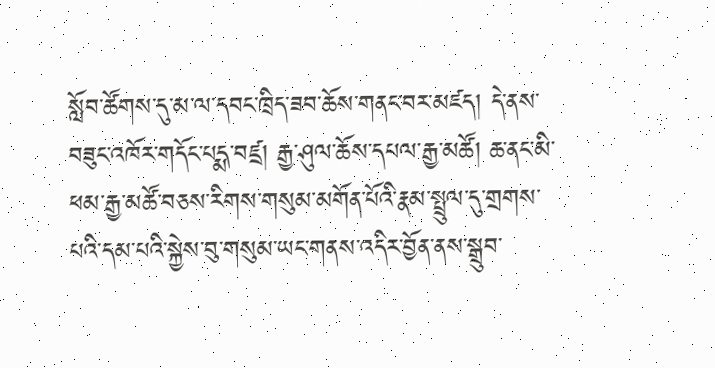སློབ་ཚོགས་དུ་མ་ལ་དབང་ཁྲིད་ཟབ་ཆོས་གནང་བར་མཛད། དེ་ནས་བཟུང་འཁོར་གདོང་པདྨ་བཛྲ། རྒྱ་ཤུལ་ཆོས་དཔལ་རྒྱ་མཚོ། ཆ་ནང་མི་ཕམ་རྒྱ་མཚོ་བཅས་རིགས་གསུམ་མགོན་པོའི་རྣམ་སྤྲུལ་དུ་གྲགས་པའི་དམ་པའི་སྐྱེས་བུ་གསུམ་ཡང་གནས་འདིར་བྱོན་ནས་སྒྲུབ་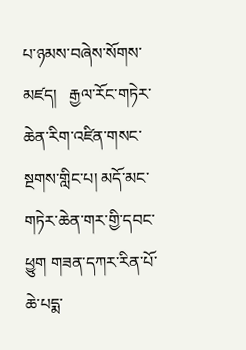པ་ཉམས་བཞེས་སོགས་མཛད།   རྒྱལ་རོང་གཏེར་ཆེན་རིག་འཛིན་གསང་སྔགས་གླིང་པ། མདོ་མང་གཏེར་ཆེན་གར་གྱི་དབང་ཕྱུག གཟན་དཀར་རིན་པོ་ཆེ་པདྨ་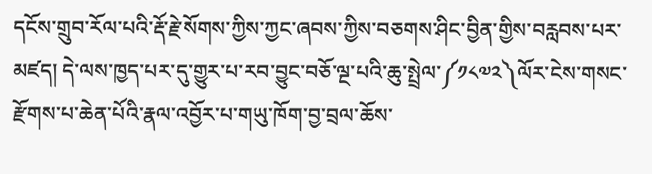དངོས་གྲུབ་རོལ་པའི་རྡོ་རྗེ་སོགས་ཀྱིས་ཀྱང་ཞབས་ཀྱིས་བཅགས་ཤིང་བྱིན་གྱིས་བརླབས་པར་མཛད། དེ་ལས་ཁྱད་པར་དུ་གྱུར་པ་རབ་བྱུང་བཅོ་ལྔ་པའི་ཆུ་སྤྲེལ་༼༡༨༧༢༽ལོར་ངེས་གསང་རྫོགས་པ་ཆེན་པོའི་རྣལ་འབྱོར་པ་གཡུ་ཁོག་བྱ་བྲལ་ཆོས་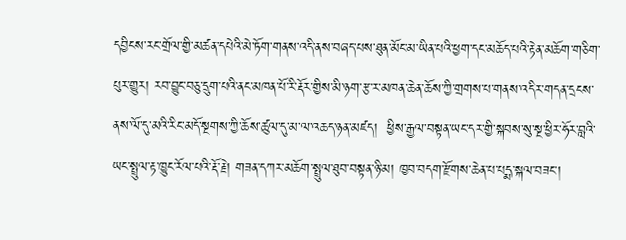དབྱིངས་རང་གྲོལ་གྱི་མཚན་དཔེའི་མེ་ཏོག་གནས་འདི་ནས་བཞད་པས་ཐུན་མོང་མ་ཡིན་པའི་ཕྱག་དང་མཆོད་པའི་རྟེན་མཆོག་གཅིག་པུར་གྱུར། རབ་བྱུང་བཅུ་དྲུག་པའི་ནང་མཁན་པོ་རི་རྡོར་གྱིས་མི་ཉག་རྩ་ར་མཁན་ཆེན་ཆོས་ཀྱི་གྲགས་པ་གནས་འདིར་གདན་དྲངས་ནས་ལོ་དུ་མའི་རིང་མདོ་སྔགས་ཀྱི་ཆོས་ཚུལ་དུ་མ་ལ་འཆད་ཉན་མཛད།  ཕྱིས་རྒྱལ་བསྟན་ཡང་དར་གྱི་སྐབས་སུ་སྔ་ཕྱིར་ཧོར་བླའི་ཡང་སྤྲུལ་རྟ་ཁྱུང་རོལ་པའི་རྡོ་རྗེ། གཟན་དཀར་མཆོག་སྤྲུལ་ཐུབ་བསྟན་ཉི་མ། ཁྱབ་བདག་རྫོགས་ཆེན་པ་པདྨ་སྐལ་བཟང་།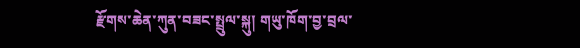རྫོགས་ཆེན་ཀུན་བཟང་སྤྲུལ་སྐུ། གཡུ་ཁོག་བྱ་བྲལ་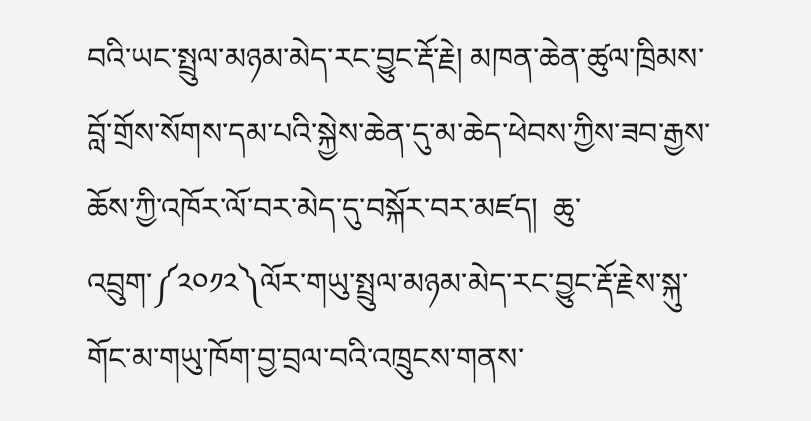བའི་ཡང་སྤྲུལ་མཉམ་མེད་རང་བྱུང་རྡོ་རྗེ། མཁན་ཆེན་ཚུལ་ཁྲིམས་བློ་གྲོས་སོགས་དམ་པའི་སྐྱེས་ཆེན་དུ་མ་ཆེད་ཕེབས་ཀྱིས་ཟབ་རྒྱས་ཆོས་ཀྱི་འཁོར་ལོ་བར་མེད་དུ་བསྐོར་བར་མཛད།  ཆུ་འབྲུག་༼༢༠༡༢༽ལོར་གཡུ་སྤྲུལ་མཉམ་མེད་རང་བྱུང་རྡོ་རྗེས་སྐུ་གོང་མ་གཡུ་ཁོག་བྱ་བྲལ་བའི་འཁྲུངས་གནས་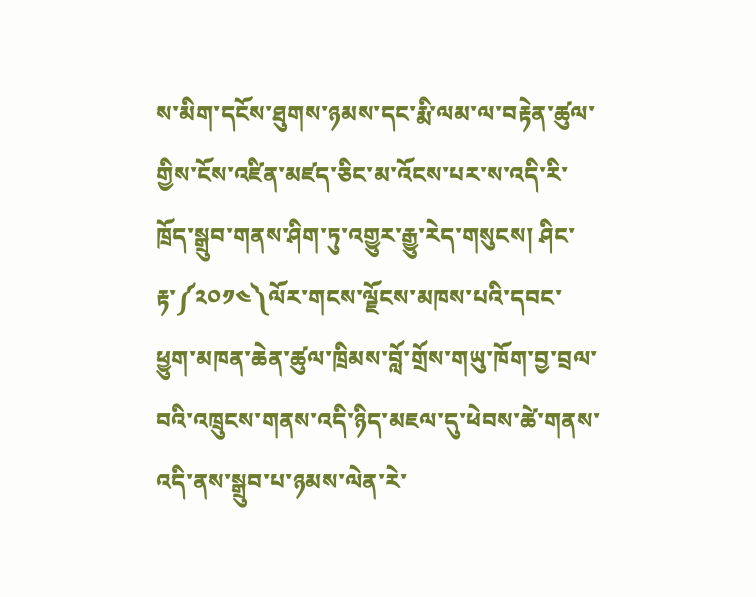ས་མིག་དངོས་ཐུགས་ཉམས་དང་རྨི་ལམ་ལ་བརྟེན་ཚུལ་གྱིས་ངོས་འཛིན་མཛད་ཅིང་མ་འོངས་པར་ས་འདི་རི་ཁྲོད་སྒྲུབ་གནས་ཤིག་ཏུ་འགྱུར་རྒྱུ་རེད་གསུངས། ཤིང་རྟ་༼༢༠༡༤༽ལོར་གངས་ལྗོངས་མཁས་པའི་དབང་ཕྱུག་མཁན་ཆེན་ཚུལ་ཁྲིམས་བློ་གྲོས་གཡུ་ཁོག་བྱ་བྲལ་བའི་འཁྲུངས་གནས་འདི་ཉིད་མཇལ་དུ་ཕེབས་ཚེ་གནས་འདི་ནས་སྒྲུབ་པ་ཉམས་ལེན་རེ་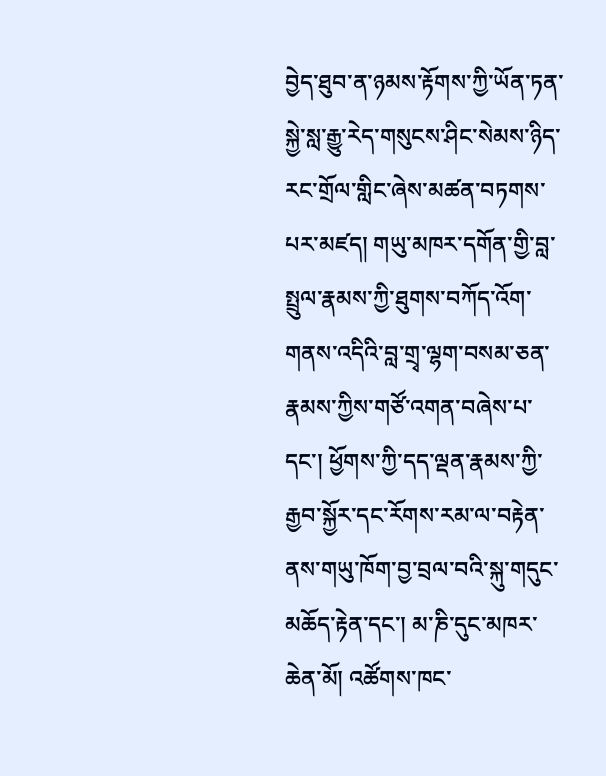བྱེད་ཐུབ་ན་ཉམས་རྟོགས་ཀྱི་ཡོན་ཏན་སྐྱེ་སླ་རྒྱུ་རེད་གསུངས་ཤིང་སེམས་ཉིད་རང་གྲོལ་གླིང་ཞེས་མཚན་བཏགས་པར་མཛད། གཡུ་མཁར་དགོན་གྱི་བླ་སྤྲུལ་རྣམས་ཀྱི་ཐུགས་བཀོད་འོག་གནས་འདིའི་བླ་གྲྭ་ལྷག་བསམ་ཅན་རྣམས་ཀྱིས་གཙོ་འགན་བཞེས་པ་དང་། ཕྱོགས་ཀྱི་དད་ལྡན་རྣམས་ཀྱི་རྒྱབ་སྐྱོར་དང་རོགས་རམ་ལ་བརྟེན་ནས་གཡུ་ཁོག་བྱ་བྲལ་བའི་སྐུ་གདུང་མཆོད་རྟེན་དང་། མ་ཎི་དུང་མཁར་ཆེན་མོ། འཚོགས་ཁང་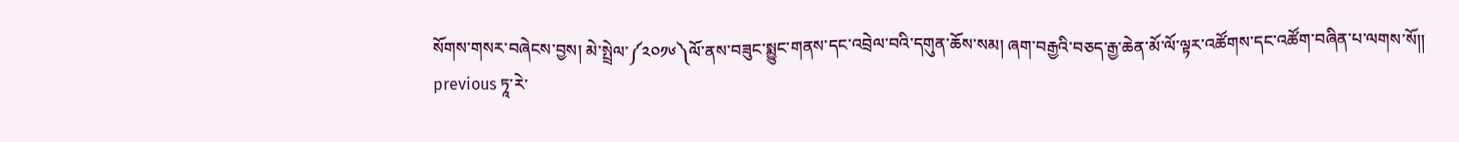སོགས་གསར་བཞེངས་བྱས། མེ་སྤྲེལ་༼༢༠༡༦༽ལོ་ནས་བཟུང་སྨྱུང་གནས་དང་འབྲེལ་བའི་དགུན་ཆོས་སམ། ཞག་བརྒྱའི་བཅད་རྒྱ་ཆེན་མོ་ལོ་ལྟར་འཚོགས་དང་འཚོག་བཞིན་པ་ལགས་སོ།།
previous ཏཱ་རེ་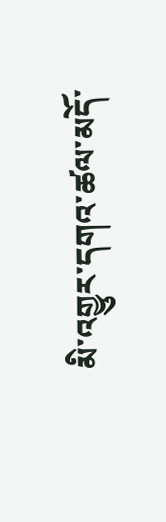མི་འགྱུར་དགའ་ཚལ་མདོ་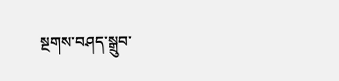སྔགས་བཤད་སྒྲུབ་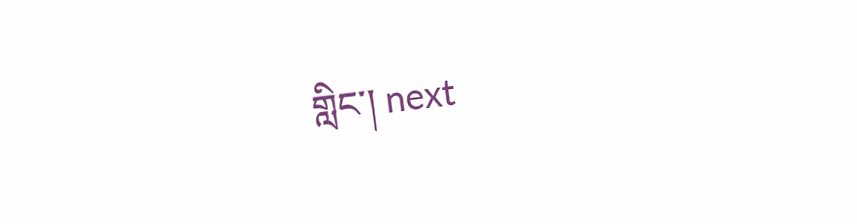གླིང་། next